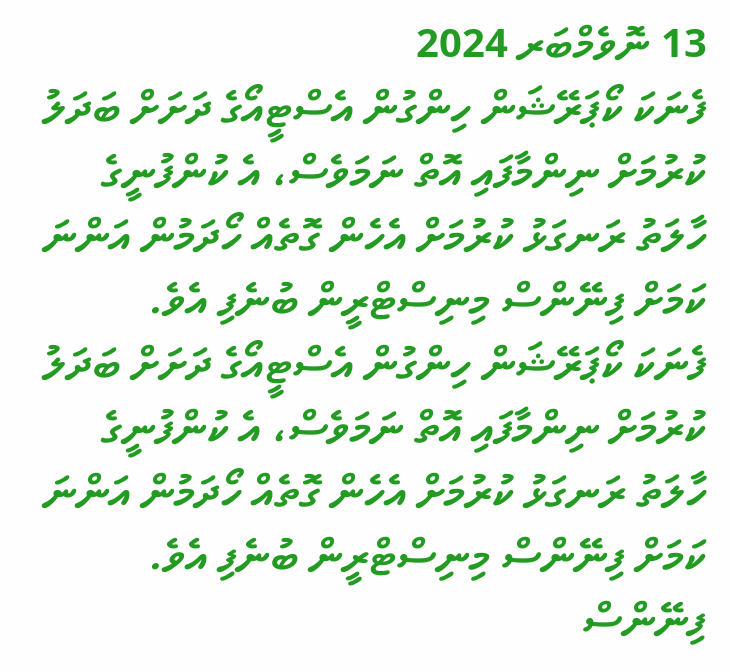13 ނޮވެމްބަރ 2024
ފެނަކަ ކޯޕަރޭޝަން ހިންގުން އެސްޓީއޯގެ ދަށަށް ބަދަލު ކުރުމަށް ނިންމާފައި އޮތް ނަމަވެސް، އެ ކުންފުނީގެ ހާލަތު ރަނގަޅު ކުރުމަށް އެހެން ގޮތެއް ހޯދަމުން އަންނަ ކަމަށް ފިނޭންސް މިނިސްޓްރީން ބުނެފި އެވެ.
ފެނަކަ ކޯޕަރޭޝަން ހިންގުން އެސްޓީއޯގެ ދަށަށް ބަދަލު ކުރުމަށް ނިންމާފައި އޮތް ނަމަވެސް، އެ ކުންފުނީގެ ހާލަތު ރަނގަޅު ކުރުމަށް އެހެން ގޮތެއް ހޯދަމުން އަންނަ ކަމަށް ފިނޭންސް މިނިސްޓްރީން ބުނެފި އެވެ.
ފިނޭންސް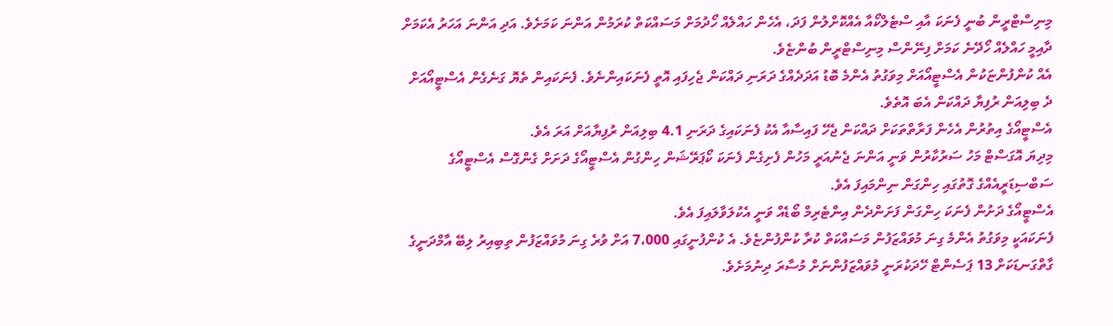މިނިސްޓްރީން ބުނީ ފެނަކަ އާއި ސްޓެލްކޯއާ އެއްކޮށްލުން ފަދަ، އެހެން ހައްލެއް ހޯދުމަށް މަސައްކަތް ކުރަމުން އަންނަ ކަމަށެވެ. އަދި އަންނަ އަހަރު އެކަމަށް ދާއިމީ ހައްލެއް ހޯދޭނެ ކަމަށް ފިނޭންސް މިނިސްޓްރީން ބުންޏެވެ.
އެއް ކުންފުންޏަކުން އެސްޓީއޯއަށް މިވަގުތު އެންމެ ބޮޑު އަދަދެއްގެ ދަރަނި ދައްކަން ޖެހިފައި އޮތީ ފެނަކައިންނެވެ. ފެނަކައިން ތެޔޮ ގަނެގެން އެސްޓީއޯއަށް ދެ ބިލިއަން ރުފިޔާ ދައްކަން އެބަ އޮތެވެ.
އެސްޓީއޯގެ އިތުރުން އެހެން ފަރާތްތަކަށް ދައްކަން ޖެހޭ ފައިސާއާ އެކު ފެނަކައިގެ ދަރަނި 4.1 ބިލިއަން ރުފިޔާއަށް އަރަ އެވެ.
މިދިޔަ އޮގަސްޓް މަހު ސަރުކާރުން ވަނީ އަންނަ ޖެނުއަރީ މަހުން ފެށިގެން ފެނަކަ ކޯޕަރޭޝަން ހިންގުން އެސްޓީއޯގެ ދަށަށް ގެންގޮސް އެސްޓީއޯގެ ސަބްސިޑަރީއެއްގެ ގޮތުގައި ހިންގަން ނިންމައިފަ އެވެ.
އެސްޓީއޯގެ ދަށުން ފެނަކަ ހިންގަން ފަށަންދެން އިންޓެރިމް ބޯޑެއް ވަނީ އެކުލަވާލައިފަ އެވެ.
ފެނަކައަކީ މިވަގުތު އެންމެ ގިނަ މުވައްޒަފުން މަސައްކަތް ކުރާ ކުންފުންޏެވެ. އެ ކުންފުނީގައި 7،000 އަށް ވުރެ ގިނަ މުވައްޒަފުން ތިބިއިރު ލިބޭ އާމްދަނީގެ ގާތްގަނޑަކަށް 13 ޕަސެންޓް ހޭދަކުރަނީ މުވައްޒަފުންނަށް މުސާރަ ދިނުމަށެވެ.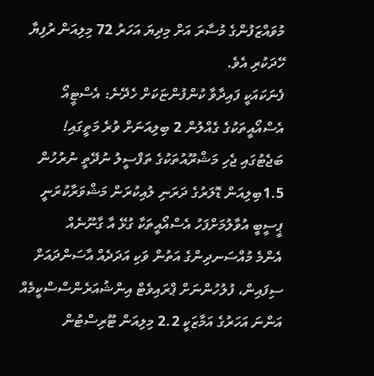މުވައްޒަފުންގެ މުސާރަ އަށް މިދިޔަ އަހަރު 72 މިލިއަން ރުފިޔާ ހޭދަކުރި އެވެ.
ފެނަކައަކީ ފައިދާވާ ކުންފުންޏަކަށް ހެދޭނެ: އެސްޓީއޯ
އެސްއޯއީތަކުގެ ގެއްލުން 2 ބިލިއަނަށް ވުރެ މަތީގައި!
ބަޖެޓުގައި ޖެހި މަޝްރޫއުތަކުގެ ތަފްސީލު ނުދޭތީ ނުރުހުން
1.5ބިލިއަން ޑޮލަރުގެ ދަރަނި ލުއިކުރަން މަޝްވަރާކުރަނީ
ޕީސީބީ އުވާލުމަށްފަހު އެސްއޯއީތަކާ ގުޅޭ އާ ގާނޫނެއް
އެންމެ މުއްސަނދިންގެ އަތުން ވަކި އަދަދެއް އާސަންދައަށް
ސިފައިން، ފުލުހުންނަށް ޕްރައިވެޓް އިންޝުއަރެންސްސްކީމެއް
އަންނަ އަހަރުގެ އަމާޒަކީ 2.2 މިލިއަން ޓޫރިސްޓުން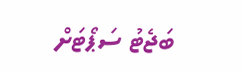ބަޖެޓު ސަޕޯޓަށް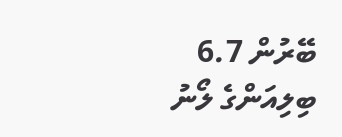ބޭރުން 6.7 ބިލިއަންގެ ލޯނު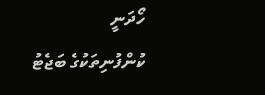ހޯދަނީ
ކުންފުނިތަކުގެ ބަޖެޓު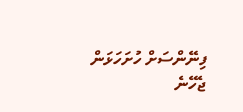ފިނޭންސަށް ހުށަހަޅަން ޖެހޭނެ